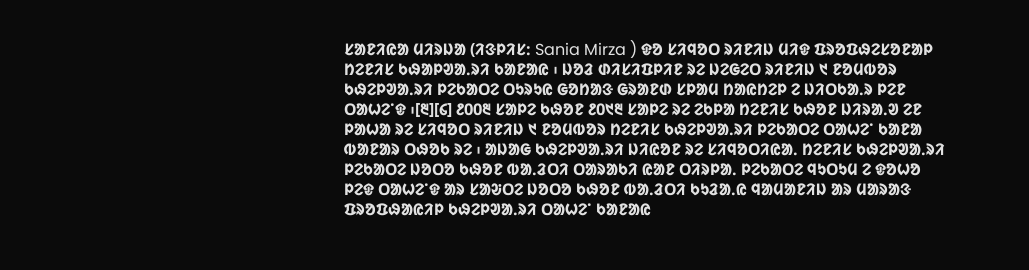ᱥᱟᱱᱤᱭᱟ ᱢᱤᱨᱡᱟ (ᱤᱝᱞᱤᱥᱺ Sania Mirza ) ᱫᱚ ᱥᱤᱧᱚᱛ ᱨᱤᱱᱤᱡ ᱢᱤᱫ ᱯᱨᱚᱯᱷᱮᱥᱚᱱᱟᱞ ᱴᱮᱱᱤᱥ ᱠᱷᱟᱞᱣᱟᱹᱨᱤ ᱠᱟᱱᱟᱭ ᱾ ᱡᱚᱲ ᱰᱤᱥᱤᱯᱞᱤᱱ ᱨᱮ ᱡᱮᱜᱮᱛ ᱨᱤᱱᱤᱡ ᱑ ᱱᱚᱢᱵᱚᱨ ᱠᱷᱮᱞᱣᱟᱹᱨᱤ ᱞᱮᱠᱟᱛᱮ ᱛᱩᱨᱩᱭ ᱜᱚᱴᱟᱝ ᱜᱨᱟᱱᱰ ᱥᱞᱟᱢ ᱴᱟᱭᱴᱮᱞ ᱮ ᱡᱤᱛᱠᱟᱹᱨ ᱞᱮᱱ ᱛᱟᱦᱮᱸᱫ ᱾[᱓][᱔] ᱒᱐᱐᱓ ᱥᱟᱞᱮ ᱠᱷᱚᱱ ᱒᱐᱑᱓ ᱥᱟᱞᱮ ᱨᱮ ᱮᱠᱞᱟ ᱴᱮᱱᱤᱥ ᱠᱷᱚᱱ ᱡᱤᱨᱟᱹᱣ ᱮᱱ ᱞᱟᱦᱟ ᱨᱮ ᱥᱤᱧᱚᱛ ᱨᱤᱱᱤᱡ ᱑ ᱱᱚᱢᱵᱚᱨ ᱴᱮᱱᱤᱥ ᱠᱷᱮᱞᱣᱟᱹᱨᱤ ᱞᱮᱠᱟᱛᱮ ᱛᱟᱦᱮᱸ ᱠᱟᱱᱟ ᱵᱟᱱᱟᱨ ᱛᱷᱚᱠ ᱨᱮ ᱾ ᱟᱡᱟᱜ ᱠᱷᱮᱞᱣᱟᱹᱨᱤ ᱡᱤᱭᱚᱱ ᱨᱮ ᱥᱤᱧᱚᱛᱤᱭᱟᱹ ᱴᱮᱱᱤᱥ ᱠᱷᱮᱞᱣᱟᱹᱨᱤ ᱞᱮᱠᱟᱛᱮ ᱡᱚᱛᱚ ᱠᱷᱚᱱ ᱵᱟᱹᱲᱛᱤ ᱛᱟᱨᱟᱠᱤ ᱭᱟᱱ ᱛᱤᱨᱞᱟᱹ ᱞᱮᱠᱟᱛᱮ ᱧᱩᱛᱩᱢ ᱮ ᱫᱚᱦᱚ ᱞᱮᱫ ᱛᱟᱦᱮᱸᱫ ᱟᱨ ᱥᱟᱶᱛᱮ ᱡᱚᱛᱚ ᱠᱷᱚᱱ ᱵᱟᱹᱲᱛᱤ ᱠᱩᱲᱟᱹᱭ ᱧᱟᱢᱟᱱᱤᱡ ᱟᱨ ᱢᱟᱨᱟᱝ ᱯᱨᱚᱯᱷᱟᱭᱤᱞ ᱠᱷᱮᱞᱣᱟᱹᱨᱤ ᱛᱟᱦᱮᱸ ᱠᱟᱱᱟᱭ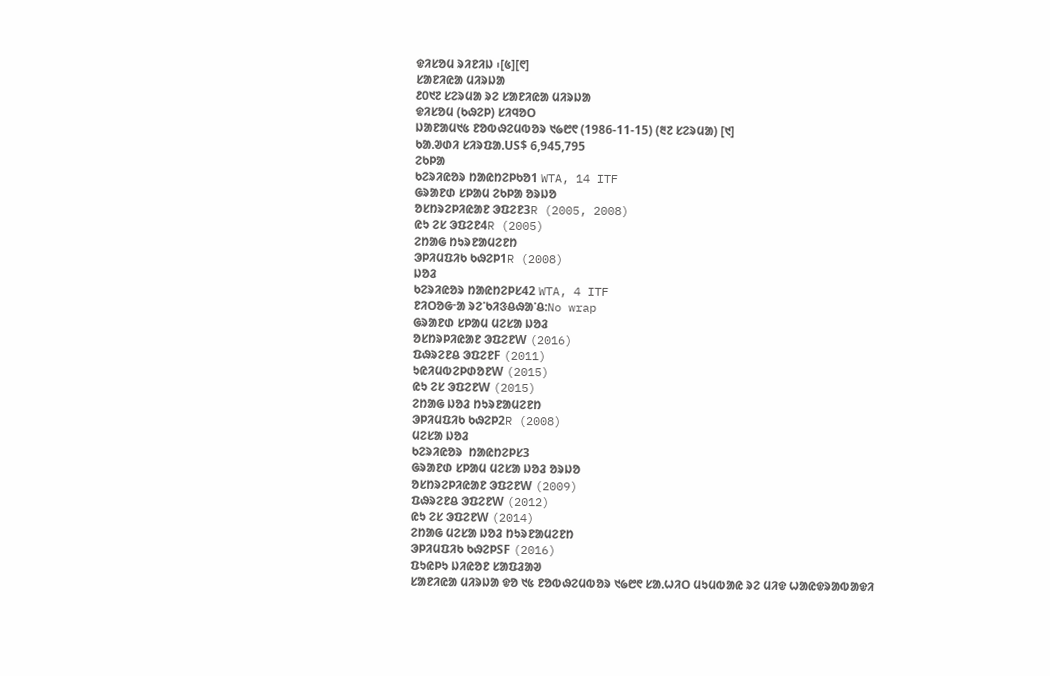ᱫᱤᱥᱚᱢ ᱨᱤᱱᱤᱡ ᱾[᱕][᱖]
ᱥᱟᱱᱤᱭᱟ ᱢᱤᱨᱡᱟ
᱒᱐᱑᱗ ᱥᱮᱨᱢᱟ ᱨᱮ ᱥᱟᱱᱤᱭᱟ ᱢᱤᱨᱡᱟ
ᱫᱤᱥᱚᱢ (ᱠᱷᱮᱞ) ᱥᱤᱧᱚᱛ
ᱡᱟᱱᱟᱢ᱑᱕ ᱱᱚᱵᱷᱮᱢᱵᱚᱨ ᱑᱙᱘᱖ (1986-11-15) (᱓᱗ ᱥᱮᱨᱢᱟ) [᱑]
ᱠᱟᱹᱣᱰᱤ ᱥᱤᱨᱯᱟᱹUS$ 6,945,795
ᱮᱠᱞᱟ
ᱠᱮᱨᱤᱭᱚᱨ ᱴᱟᱭᱴᱮᱞᱠᱚ1 WTA, 14 ITF
ᱜᱨᱟᱱᱰ ᱥᱞᱟᱢ ᱮᱠᱞᱟ ᱚᱨᱡᱚ
ᱚᱥᱴᱨᱮᱞᱤᱭᱟᱱ ᱳᱯᱮᱱ3R (2005, 2008)
ᱭᱩ ᱮᱥ ᱳᱯᱮᱱ4R (2005)
ᱮᱴᱟᱜ ᱴᱩᱨᱱᱟᱢᱮᱱᱴ
ᱳᱞᱤᱢᱯᱤᱠ ᱠᱷᱮᱞ1R (2008)
ᱡᱚᱲ
ᱠᱮᱨᱤᱭᱚᱨ ᱴᱟᱭᱴᱮᱞᱥ42 WTA, 4 ITF
ᱱᱤᱛᱚᱜᱼᱟ ᱨᱮᱸᱠᱤᱝᱪᱷᱟᱸᱪ:No wrap
ᱜᱨᱟᱱᱰ ᱥᱞᱟᱢ ᱢᱮᱥᱟ ᱡᱚᱲ
ᱚᱥᱴᱨᱞᱤᱭᱟᱱ ᱳᱯᱮᱱW (2016)
ᱯᱷᱨᱮᱱᱪ ᱳᱯᱮᱱF (2011)
ᱩᱭᱤᱢᱵᱮᱞᱰᱚᱱW (2015)
ᱭᱩ ᱮᱥ ᱳᱯᱮᱱW (2015)
ᱮᱴᱟᱜ ᱡᱚᱲ ᱴᱩᱨᱱᱟᱢᱮᱱᱴ
ᱳᱞᱤᱢᱯᱤᱠ ᱠᱷᱮᱞ2R (2008)
ᱢᱮᱥᱟ ᱡᱚᱲ
ᱠᱮᱨᱤᱭᱚᱨ  ᱴᱟᱭᱴᱮᱞᱥ3
ᱜᱨᱟᱱᱰ ᱥᱞᱟᱢ ᱢᱮᱥᱟ ᱡᱚᱲ ᱚᱨᱡᱚ
ᱚᱥᱴᱨᱮᱞᱤᱭᱟᱱ ᱳᱯᱮᱱW (2009)
ᱯᱷᱨᱮᱱᱪ ᱳᱯᱮᱱW (2012)
ᱭᱩ ᱮᱥ ᱳᱯᱮᱱW (2014)
ᱮᱴᱟᱜ ᱢᱮᱥᱟ ᱡᱚᱲ ᱴᱩᱨᱱᱟᱢᱮᱱᱴ
ᱳᱞᱤᱢᱯᱤᱠ ᱠᱷᱮᱞSF (2016)
ᱯᱩᱭᱞᱩ ᱡᱤᱭᱚᱱ ᱥᱟᱯᱲᱟᱣ
ᱥᱟᱱᱤᱭᱟ ᱢᱤᱨᱡᱟ ᱫᱚ ᱑᱕ ᱱᱚᱵᱷᱮᱢᱵᱚᱨ ᱑᱙᱘᱖ ᱥᱟᱹᱦᱤᱛ ᱢᱩᱢᱵᱟᱭ ᱨᱮ ᱢᱤᱫ ᱦᱟᱭᱫᱨᱟᱵᱟᱫᱤ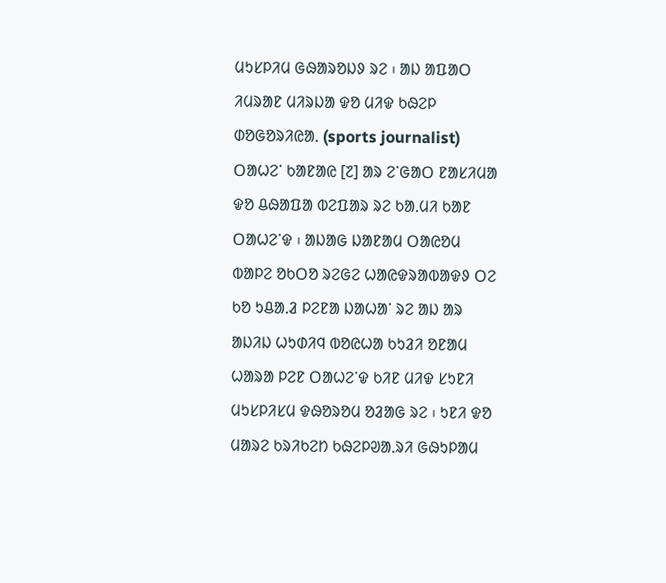ᱢᱩᱥᱞᱤᱢ ᱜᱷᱟᱨᱚᱡᱽ ᱨᱮ ᱾ ᱟᱡ ᱟᱯᱟᱛ ᱤᱢᱨᱟᱱ ᱢᱤᱨᱡᱟ ᱫᱚ ᱢᱤᱫ ᱠᱷᱮᱞ ᱰᱚᱜᱚᱨᱤᱭᱟᱹ (sports journalist) ᱛᱟᱦᱮᱸ ᱠᱟᱱᱟᱭ [᱗] ᱟᱨ ᱮᱸᱜᱟᱛ ᱱᱟᱥᱤᱢᱟ ᱫᱚ ᱪᱷᱟᱯᱟ ᱵᱮᱯᱟᱨ ᱨᱮ ᱠᱟᱹᱢᱤ ᱠᱟᱱ ᱛᱟᱦᱮᱸᱫ ᱾ ᱟᱡᱟᱜ ᱡᱟᱱᱟᱢ ᱛᱟᱭᱚᱢ ᱵᱟᱞᱮ ᱚᱠᱛᱚ ᱨᱮᱜᱮ ᱦᱟᱭᱫᱨᱟᱵᱟᱫᱽ ᱛᱮ ᱠᱚ ᱩᱪᱟᱹᱲ ᱞᱮᱱᱟ ᱡᱟᱦᱟᱸ ᱨᱮ ᱟᱡ ᱟᱨ ᱟᱡᱤᱡ ᱦᱩᱰᱤᱧ ᱵᱚᱭᱦᱟ ᱠᱩᱲᱤ ᱚᱱᱟᱢ ᱦᱟᱨᱟ ᱞᱮᱱ ᱛᱟᱦᱮᱸᱫ ᱠᱤᱱ ᱢᱤᱫ ᱥᱩᱱᱤ ᱢᱩᱥᱞᱤᱥᱢ ᱫᱷᱚᱨᱚᱢ ᱚᱲᱟᱜ ᱨᱮ ᱾ ᱩᱱᱤ ᱫᱚ ᱢᱟᱨᱮ ᱠᱨᱤᱠᱮᱴ ᱠᱷᱮᱞᱣᱟᱹᱨᱤ ᱜᱷᱩᱞᱟᱢ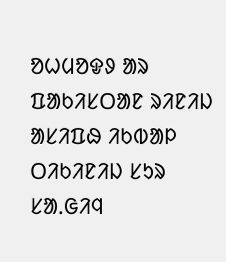ᱚᱦᱢᱚᱫᱽ ᱟᱨ ᱯᱟᱠᱤᱥᱛᱟᱱ ᱨᱤᱱᱤᱡ ᱟᱥᱤᱯᱷ ᱤᱠᱵᱟᱞ ᱛᱤᱠᱤᱱᱤᱡ ᱥᱩᱨ ᱥᱟᱹᱜᱤᱧ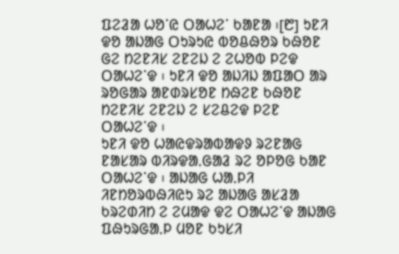ᱯᱮᱲᱟ ᱦᱚᱸᱭ ᱛᱟᱦᱮᱸ ᱠᱟᱱᱟ ᱾[᱘] ᱩᱱᱤ ᱫᱚ ᱟᱡᱟᱜ ᱛᱩᱨᱩᱭ ᱵᱚᱪᱷᱚᱨ ᱠᱷᱚᱱ ᱜᱮ ᱴᱮᱱᱤᱥ ᱮᱱᱮᱡ ᱮ ᱮᱦᱚᱵ ᱞᱮᱫ ᱛᱟᱦᱮᱸᱫ ᱾ ᱩᱱᱤ ᱫᱚ ᱟᱡᱤᱡ ᱟᱯᱟᱛ ᱟᱨ ᱨᱚᱜᱟᱨ ᱟᱱᱰᱨᱥᱚᱱ ᱴᱷᱮᱱ ᱠᱷᱚᱱ ᱴᱮᱱᱤᱥ ᱮᱱᱮᱡ ᱮ ᱥᱮᱪᱮᱫ ᱞᱮᱱ ᱛᱟᱦᱮᱸᱫ ᱾
ᱩᱱᱤ ᱫᱚ ᱦᱟᱭᱫᱨᱟᱵᱟᱫᱽ ᱨᱮᱱᱟᱜ ᱱᱟᱥᱟᱨ ᱵᱤᱨᱫᱟᱹᱜᱟᱲ ᱨᱮ ᱚᱞᱚᱜ ᱠᱟᱱ ᱛᱟᱦᱮᱸᱫ ᱾ ᱟᱡᱟᱜ ᱦᱟᱹᱞᱤ ᱤᱱᱴᱚᱨᱵᱷᱤᱭᱩ ᱨᱮ ᱟᱡᱟᱜ ᱟᱥᱲᱟ ᱠᱨᱮᱰᱤᱴ ᱮ ᱮᱢᱟᱫ ᱫᱮ ᱛᱟᱦᱮᱸᱫ ᱟᱡᱟᱜ ᱯᱷᱩᱨᱜᱟᱹᱞ ᱢᱚᱱ ᱠᱩᱥᱤ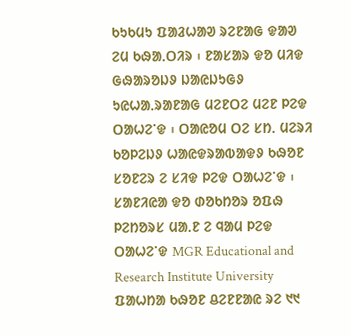ᱠᱩᱠᱢᱩ ᱯᱟᱲᱦᱟᱣ ᱨᱮᱱᱟᱜ ᱫᱟᱣ ᱮᱢ ᱠᱷᱟᱹᱛᱤᱨ ᱾ ᱱᱟᱥᱟᱨ ᱫᱚ ᱢᱤᱫ ᱜᱷᱟᱨᱚᱡᱽ ᱡᱟᱭᱡᱩᱜᱽ ᱩᱭᱦᱟᱹᱨᱟᱱᱟᱜ ᱢᱮᱱᱛᱮ ᱢᱮᱱ ᱞᱮᱫ ᱛᱟᱦᱮᱸᱫ ᱾ ᱛᱟᱭᱚᱢ ᱛᱮ ᱥᱴᱹ ᱢᱮᱨᱤ ᱠᱚᱞᱮᱡᱽ ᱦᱟᱭᱫᱨᱟᱵᱟᱫᱽ ᱠᱷᱚᱱ ᱥᱚᱱᱮᱨ ᱮ ᱥᱤᱫ ᱞᱮᱫ ᱛᱟᱦᱮᱸᱫ ᱾ ᱥᱟᱱᱤᱭᱟ ᱫᱚ ᱰᱚᱠᱴᱚᱨ ᱚᱯᱷ ᱞᱮᱴᱚᱨᱥ ᱢᱟᱹᱱ ᱮ ᱧᱟᱢ ᱞᱮᱫ ᱛᱟᱦᱮᱸᱫ MGR Educational and Research Institute University ᱯᱟᱦᱴᱟ ᱠᱷᱚᱱ ᱪᱮᱱᱱᱟᱭ ᱨᱮ ᱑᱑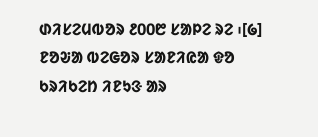ᱰᱤᱥᱮᱢᱵᱚᱨ ᱒᱐᱐᱘ ᱥᱟᱞᱮ ᱨᱮ ᱾[᱙] ᱱᱚᱶᱟ ᱵᱮᱜᱚᱨ ᱥᱟᱱᱤᱭᱟ ᱫᱚ ᱠᱨᱤᱠᱮᱴ ᱤᱱᱩᱝ ᱟᱨ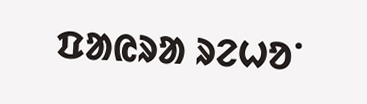ᱯᱟᱭᱨᱟ ᱨᱮᱦᱚᱸ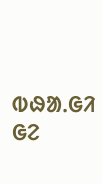ᱵᱷᱟᱹᱜᱤ ᱜᱮ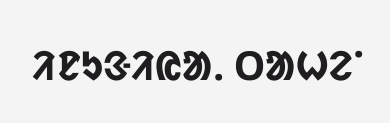ᱤᱱᱩᱝᱤᱭᱟᱹ ᱛᱟᱦᱮᱸ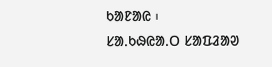ᱠᱟᱱᱟᱭ ᱾
ᱥᱟᱹᱠᱷᱭᱟᱹᱛ ᱥᱟᱯᱲᱟᱣ